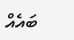ބައެއް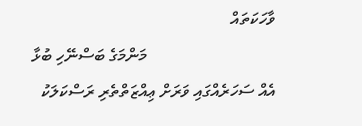ވާހަކަތައް
                               މަންމަގެ ބަސްނޭހި ބުޅާ
އެއް ސަހަރެއްގައި ވަރަށް ޢިއްޒަތްތެރި ރަސްކަލަކު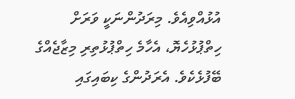އުޅުއްވިއެވެ. މިރަދުންނަކީ ވަރަށް ހިތްޕުޅުހެޔޮ، އެހާމެ ހިތްޕުޅުތިރި މިޒާޖެއްގެ ބޭފުޅެކެވެ. އެރަދުންގެ ކިބައިގައި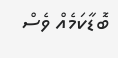ބޮޑާކަމެއް ވެސް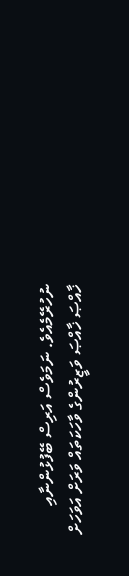ނުހުރޭމެއެވެ. ނަމަވެސް އަރިސް ބޭފުޅުންނާއި ޚާއްޞަ ޚާއްޞަ ވަޒީރުންގެ ވާހަކަތައް ވަރަށް އަވަހަށް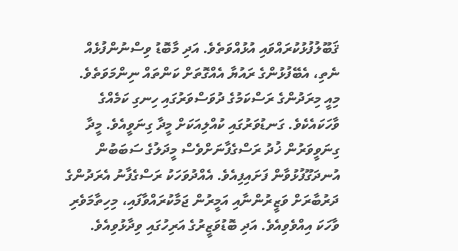ޤަބޫލުފުޅުކުރައްވައި އުޅުއްވަތެވެ. އަދި މާބޮޑު ވިސްނުންފުޅެއް ނެތި، އެބޭފުޅުންގެ ރައުޔާ އެއްގޮތަށް ކަންތައް ނިންމަވަތެވެ.
މިއީ މިރަދުންގެ ރަސްކަމުގެ ދުވަސްވަރުގައި ހިނގި ކަމެއްގެ ވާހަކައެކެވެ. ގަނޑުވަރުގައި ކުއްލިއަކަށް މީދާ ގިނަވީއެވެ. މީދާ ގިނަވީވަރުން ޚުދު ރަސްގެފާނަށްވެސް މީދަލުގެ ސަބަބުން އުނދަގޫފުޅުވާން ފަށައިފިއެވެ. އެއްދުވަހަކު ރަސްގެފާނު އެރަދުންގެ ދަރުބާރަށް ވަޒީރުންނާއި އަމީރުން ޖަމާކުރައްވާފައި، މިހިތާމަވެރި ވާހަކަ އިއްވެވިއެވެ. އަދި ބޮޑުވަޒީރުގެ އަރިހުގައި ވިދާޅުވިއެވެ.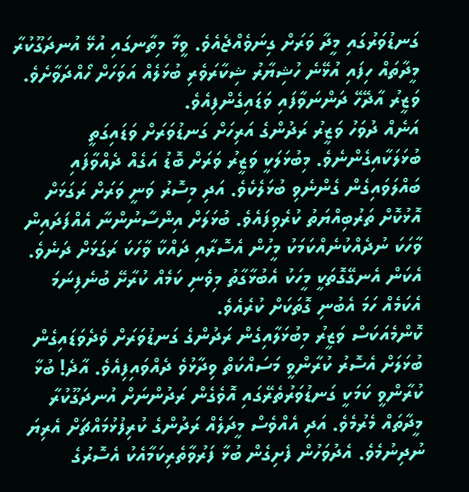ގަނޑުވަރުގައި މީދާ ވަރަށް ގިނަވެއްޖެއެވެ. ވީމާ މިތާނގައި އުޅޭ އުނދަގޫކުރާ މީދާތައް ހިފައި އުޅޭނެ ހުޝިޔާރު ޝިކާރަވެރި ބުޅަލެއް އަވަހަށް ހޯއްދަވާށެވެ. ވަޒީރު އާދޭހޭ ދަންނަވާފައި ވަޑައިގެންފިއެވެ.
އަނެއް ދުވަހު ވަޒީރު ރަދުންގެ އަރިހަށް ގަނޑުވަރަށް ވަޑައިގަތީ ބުޅަލަކާއިގެންނެވެ. މިބުޅަލަކީ ވަޒީރު ވަރަށް ބޮޑު އަގެއް ދެއްވާފައި ބައްލަވައިގެން ގެންނެވި ބުޅަލެކެވެ. އަދި މިސޮރު ވަނީ ވަރަށް ރަގަޅަށް އޮޅުކޮށް ތަރުބިއްޔަތު ކުރެވިފައެވެ. ބުޅަލަށް އިންސާނުންނާ އެއްފަދައިން ވާހަކަ ނުދެއްކުނެއްކަމަކު މީހުން އެސޮރާއި ދައްކާ ވާހަކަ ރަގަޅަށް ދަނެވެ. އެކަން އެނގޭގޮތަކީ މީހަކު އެބުޅާގާތު މިވެނި ކަމެއް ކުރާށޭ ބުނެފިނަމަ އެކަމެއް ހަމަ އެބުނި ގޮތަކަށް ކުރެއެވެ.
ކޮންމެއަކަސް ވަޒީރު މިބުޅަލާއިގެން ރަދުންގެ ގަނޑުވަރަށް ވެދެވަޑައިގެން ބުޅަލަށް އެސޮރު ކުރާންވީ މަސައްކަތް ވިދާޅުވެ ދެއްވައިފިއެވެ. އާދެ! ބުޅާ ކުރާންވީ ކަމަކީ ގަނޑުވަރުތެރޭގައި އޮވެގެން ރަދުންނަށް އުނދަގޫކުރާ މީދާތައް މެރުމެވެ. އަދި އެއްވެސް މީދަލެއް ރަދުންގެ ކުރިފުޅުމައްޗަށް އެރިޔަ ނުދިނުމެވެ. އެދުވަހުން ފެށިގެން ބުޅާ ފަރުވާތެރިކަމާއެކު އެސޮރުގެ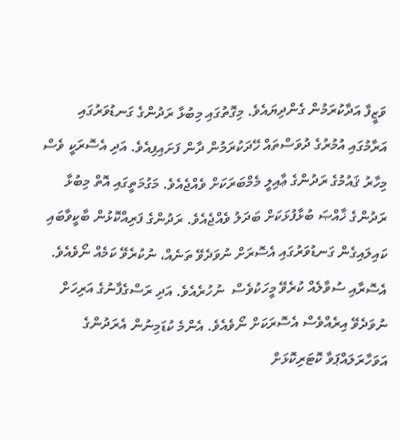ވަޒީފާ އަދާކުރަމުން ގެންދިޔައެވެ. މިގޮތުގައި މިބުޅާ ރަދުންގެ ގަނޑުވަރުގައި އަރާމުގައި އުމުރުގެ ދުވަސްތައް ހޭދަކުރަމުން ދާން ފަށައިފިއެވެ. އަދި އެސޮރަކީ ވެސް މިހާރު ޤައުމުގެ ރަދުންގެ ޢާއިލީ މެމްބަރަކަށް ވެއްޖެއެވެ. މަގުމަތީގައި އޮތް މިބުޅާ ރަދުންގެ ޚާއްޞަ ބުޅާފުޅަކަށް ބަދަލު ވެއްޖެއެވެ. ރަދުންގެ ފަރިއްކޮޅުން ބާކީވާބައި ކައިލައިގެން ގަނޑުވަރުގައި އެސޮރަށް ނުވަދެވޭ ތަނެއް، ނުކުރެވޭ ކަމެއް ނޯވެއެވެ. އެސޮރާއި ސުވާލެއް ކުރެވޭ މީހަކުވެސް  ނުހުރެއެވެ. އަދި ރަސްގެފާނުގެ އަރިހަށް ނުވަދެވޭ އިރެއްވެސް އެސޮރަކަށް ނޯވެއެވެ. އެންމެ ކުޑަމިނުން އެރަދުންގެ އަވަހާރަލައްޕަވާ ކޮޓަރިކޮޅަށް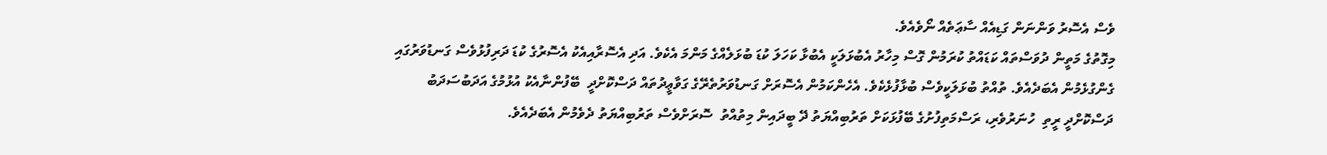ވެސް އެސޮރު ވަންނަން ގަޑިއެއް ސާޢަތެއް ނޯވެއެވެ.
މިގޮތުގެ މަތީން ދުވަސްތައް ކަޑައްތު ކުރަމުން ގޮސް މިހާރު އެބުޅަލަކީ އެބުޅާ ކަހަލަ ކުޑަ ބުޅަލެއްގެ މަންމަ އެކެވެ. އަދި އެސޮރާއިއެކު އެސޮރުގެ ކުޑަ ދަރިފުޅުވެސް ގަނޑުވަރުގައި ގެންގުޅެމުން އެބަދެއެވެ. ތުއްތު ބުޅަލަކީވެސް ބުޅާފުޅެކެވެ. އެހެންކަމުން އެސޮރަށް ގަނޑުވަރުތެރޭގެ ގަވާޢީދުތައް ދަސްކޮށްދީ  ބޭފުންނާއެކު އުޅުމުގެ އަދަބުސަދަބު ދަސްކޮށްދީ ރީތި  ހުނަރުވެރި، ރަސްމަތިފުށުގެ ބޭފުޅަކަށް ތަރުބިއްޔަތު ދޭ ބީދައިން މިތުއްތު  ސޮރަށްވެސް ތަރުބިއްޔަތު ދެވެމުން އެބަދެއެވެ.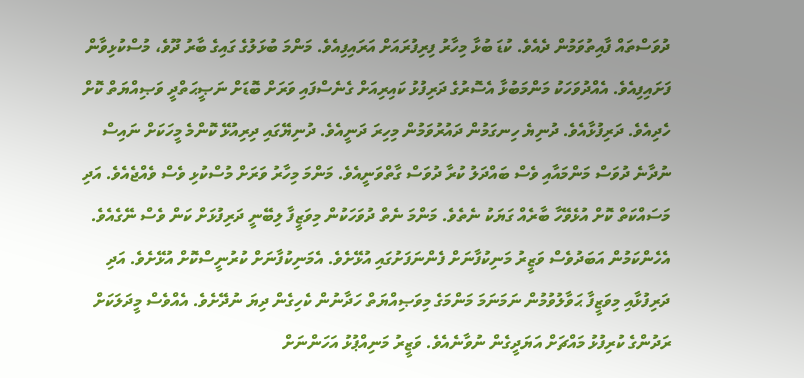ދުވަސްތައް ފާއިތުވަމުން ދެއެވެ. ކުޑަ ބުޅާ މިހާރު ފިރިފުރައަށް އަރައިފިއެވެ. މަންމަ ބުޅަލުގެ ގައިގެ ބާރު ދޫވެ، މުސްކުޅިވާން ފަށައިފިއެވެ. އެއްދުވަހަކު މަންމަބުޅާ އެސޮރުގެ ދަރިފުޅު ކައިރިއަށް ގެނެސްފައި ވަރަށް ބޮޑަށް ނަޞީޙަތްދީ ވަޞިއްޔަތް ކޮށް ހެދިއެވެ. ދަރިފުޅާއެވެ. ދުނިޔެ ހިނގަމުން ދައުރުވަމުން މިހިރަ ދަނީއެވެ. ދުނިޔޭގައި ދިރިއުޅޭ ކޮންމެ މީހަކަށް ނައިސް ނުދާނެ ދުވަސް މަންމައާއި ވެސް ބައްދަލު ކުރާ ދުވަސް ގާތްވަނީއެވެ. މަންމަ މިހާރު ވަރަށް މުސްކުޅި ވެސް ވެއްޖެއެވެ. އަދި މަސައްކަތް ކޮށް އުޅެވޭހާ ބާރެއް ގަޔަކު ނެތެވެ. މަންމަ ނެތް ދުވަހަކުން މިވަޒީފާ ލިބޭނީ ދަރިފުޅަށް ކަން ވެސް ނޭގެއެވެ. އެހެންކަމުން އަބަދުވެސް ވަޒީރު މަނިކުފާނަށް ފެންނަފަށުގައި އުޅޭށެވެ. އެމަނިކުފާނަށް ކުރުނީސްކޮށް އުޅޭށެވެ. އަދި ދަރިފުޅާއި މިވަޒީފާ ޙަވާލުވުމުން ނަމަނަމަ މަންމަގެ މިވަޞިއްޔަތް ހަދާނުން ކެހިގެން ދިޔަ ނުދޭށެވެ. އެއްވެސް މީދަލަކަށް ރަދުންގެ ކުރިފުޅު މައްޗަށް އަޔަދީގެން ނުވާނެއެވެ. ވަޒީރު މަނިއްޕުޅު އަހަންނަށް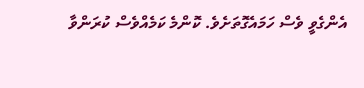އެންގެވީ ވެސް ހަމައެގޮތަށެވެ. ކޮންމެ ކަމެއްވެސް ކުރަންވާ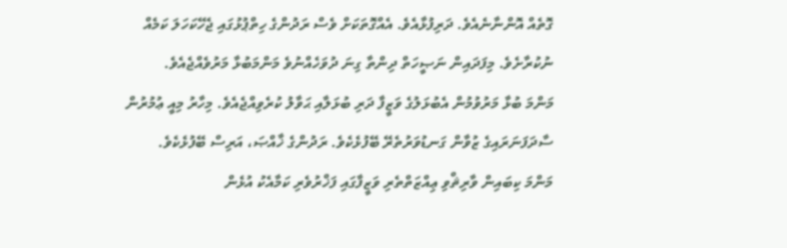ގޮތެއް އޮންނާނެއެވެ. ދަރިފުޅާއެވެ. އެއްގޮތަކަށް ވެސް ރަދުންގެ ހިތްޕުޅުގައި ޖެހޭކަހަލަ ކަމެއް ނުކުރާށެވެ. މިފަދައިން ނަޞީހަތް ދިންތާ ގިނަ ދުވަހެއްނުވެ މަންމަބުޅާ މަރުވެއްޖެއެވެ.
މަންމަ ބުޅާ މަރުވުމުން އެބުޅަލުގެ ވަޒީފާ ދަރި ބުޅަލާއި ޙަވާލު ކުރެވިއްޖެއެވެ. މިހާރު މިއީ ޢުމުރުން ސާދަފަނަރައިގެ ޒުވާން ގަނޑުވަރުތެރޭ ބޭފުޅެކެވެ. ރަދުންގެ ޚާއްޞަ، އަރިސް ބޭފުޅެކެވެ.
މަންމަ ކިބައިން ވާރިޘްވި ޢިއްޒަތްތެރި ވަޒީފާގައި ފަޚްރުވެރި ކަމާއެކު އުޅެން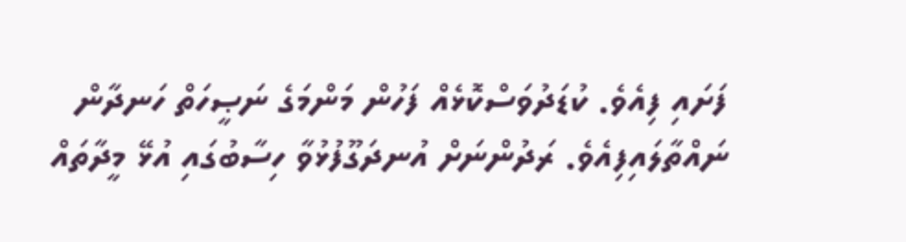ފަށައި ފިއެވެ. ކުޑަދުވަސްކޮޅެއް ފަހުން މަންމަގެ ނަޞީހަތް ހަނދާން ނައްތާލައިފިއެވެ. ރަދުންނަށް އުނދަގޫފުޅުވާ ހިސާބުގައި އުޅޭ މީދާތައް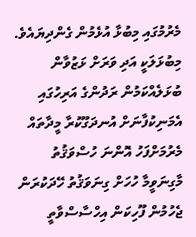މެރުމުގައި މިބުޅާ އުޅެމުން ގެންދިޔައެވެ. މިބުޅަލަކީ އަދި ވަރަށް ޅަޒުވާން ބުޅަލެއްކަމުން ރަދުންގެ އަރިހުގައި އެމަނިކުފާނަށް އުނދަގޫކުރާ މީދާތައް މެރުމަށްފަހު އޮންނަ ހުސްވަޤުތު މާގިނަވީމާ ހުހަށް ގިނަވަޤުތު ހޭދަކުރަން ޖެހުމުން ފޫހިކަން އިހްސާސްވާތީ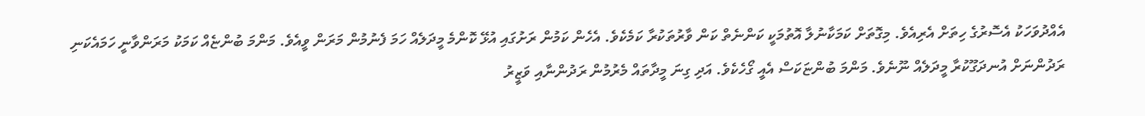އެއްދުވަހަކު އެސޮރުގެ ހިތަށް އެރިއެވެ. މިގޮތަށް ކަމަކާނުލާ އޮތުމަކީ ކަންނެތް ކަން ވާރުތަކުރާ ކަމެކެވެ. އެހެން ކަމުން ރަށުގައި އުޅޭ ކޮންމެ މީދަލެއް ހަމަ ފެނުމުން މަރަން ވީއެވެ. މަންމަ ބުންޏެއް ކަމަކު މަރަންވާނީ ހަމައެކަނި ރަދުންނަށް އުނދަގޫކުރާ މީދަލެއް ނޫނެވެ. މަންމަ ބުންޏަކަސް އެއީ ގޯހެކެވެ. އަދި ގިނަ މީދާތައް މެރުމުން ރަދުންނާއި ވަޒީރު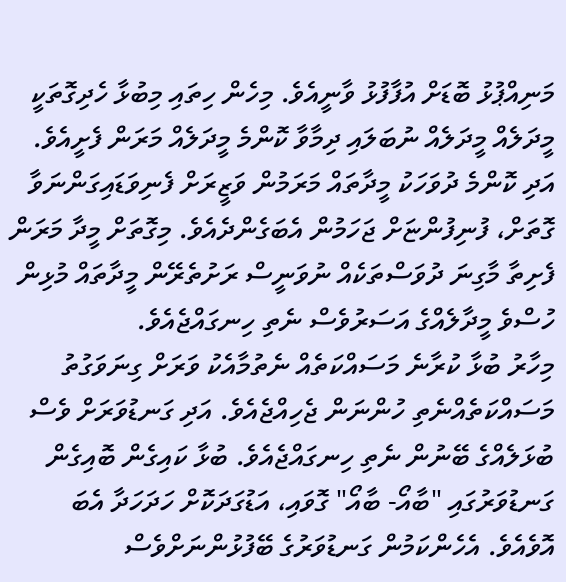މަނިއްޕުޅު ބޮޑަށް އުފާފުޅު ވާނީއެވެ. މިހެން ހިތައި މިބުޅާ ހެދިގޮތަކީ މީދަލެއް މީދަލެއް ނުބަލައި ދިމާވާ ކޮންމެ މީދަލެއް މަރަން ފެށީއެވެ. އަދި ކޮންމެ ދުވަހަކު މީދާތައް މަރަމުން ވަޒީރަށް ފެނިވަޑައިގަންނަވާ ގޮތަށް، ފުނިފުންޏަށް ޖަހަމުން އެބަގެންދެއެވެ. މިގޮތަށް މީދާ މަރަން ފެށިތާ މާގިނަ ދުވަސްތަކެއް ނުވަނީސް ރަށުތެރޭން މީދާތައް މުޅިން ހުސްވެ މީދާލެއްގެ އަސަރުވެސް ނެތި ހިނގައްޖެއެވެ.
މިހާރު ބުޅާ ކުރާނެ މަސައްކަތެއް ނެތުމާއެކު ވަރަށް ގިނަވަގުތު މަސައްކަތެއްނެތި ހުންނަން ޖެހިއްޖެއެވެ. އަދި ގަނޑުވަރަށް ވެސް ބުޅަލެއްގެ ބޭނުން ނެތި ހިނގައްޖެއެވެ. ބުޅާ ކައިގެން ބޮއިގެން ގަނޑުވަރުގައި "ބާއޯ- ބާއޯ" ގޮވައި، އަޑުގަދަކޮށް ހަދަހަދާ އެބަ އޮވެއެވެ. އެހެންކަމުން ގަނޑުވަރުގެ ބޭފުޅުންނަށްވެސް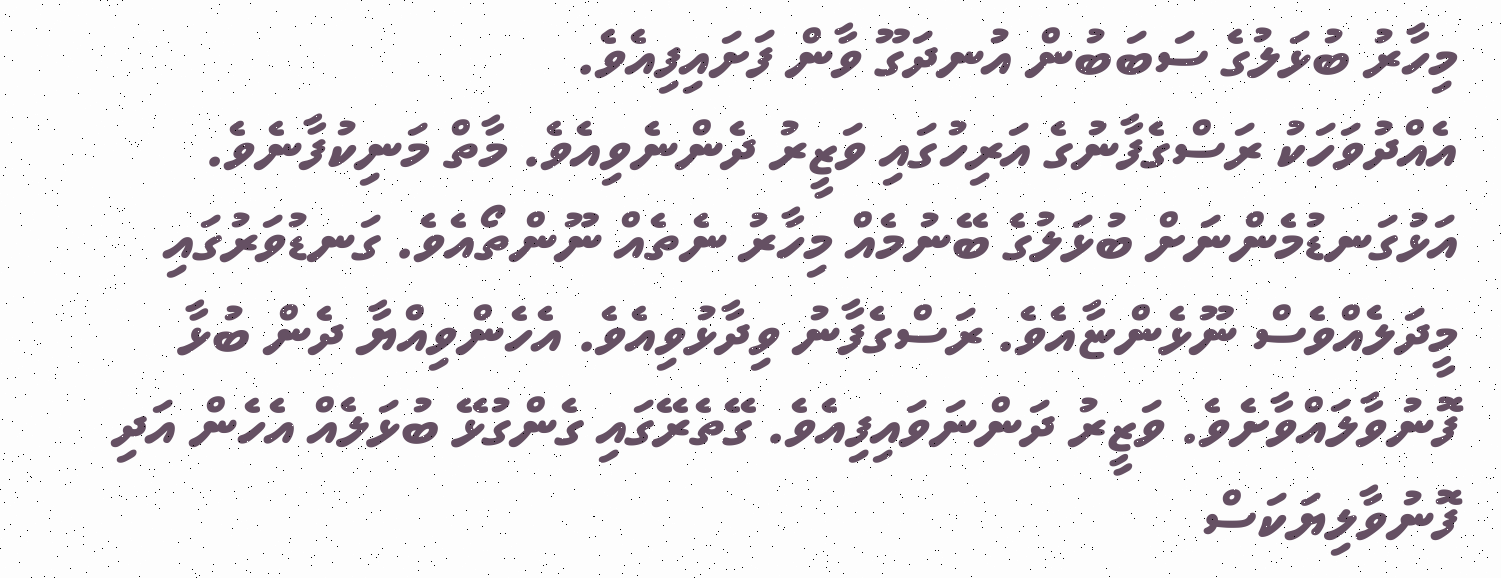މިހާރު ބުޅަލުގެ ސަބަބުން އުނދަގޫ ވާން ފަށައިފިއެވެ.
އެއްދުވަހަކު ރަސްގެފާނުގެ އަރިހުގައި ވަޒީރު ދެންނެވިއެވެ. މާތް މަނިކުފާނެވެ. އަޅުގަނޑުމެންނަށް ބުޅަލުގެ ބޭނުމެއް މިހާރު ނެތެއް ނޫންތޯއެވެ. ގަނޑުވަރުގައި މީދަލެއްވެސް ނޫޅެންޏާއެވެ. ރަސްގެފާނު ވިދާޅުވިއެވެ. އެހެންވިއްޔާ ދެން ބުޅާ ފޮނުވާލައްވާށެވެ. ވަޒީރު ދަންނަވައިފިއެވެ. ގޭތެރޭގައި ގެންގުޅޭ ބުޅަލެއް އެހެން އަދި ފޮނުވާލިޔަކަސް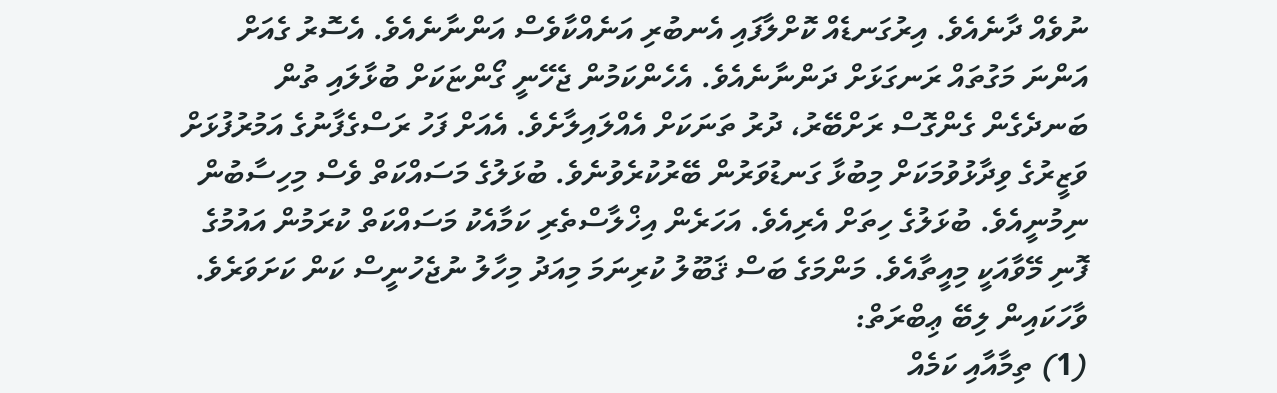ނުވެއް ދާނެއެވެ. އިރުގަނޑެއް ކޮށްލާފައި އެނބުރި އަނެއްކާވެސް އަންނާނެއެވެ. އެސޮރު ގެއަށް އަންނަ މަގުތައް ރަނގަޅަށް ދަންނާނެއެވެ. އެހެންކަމުން ޖެހޭނީ ގޯންޏަކަށް ބުޅާލައި ތުން ބަނދެގެން ގެންގޮސް ރަށްބޭރު، ދުރު ތަނަކަށް އެއްލައިލާށެވެ. އެއަށް ފަހު ރަސްގެފާނުގެ އަމުރުފުޅަށް ވަޒީރުގެ ވިދާޅުވުމަކަށް މިބުޅާ ގަނޑުވަރުން ބޭރުކުރެވުނެވެ. ބުޅަލުގެ މަސައްކަތް ވެސް މިހިސާބުން ނިމުނީއެވެ. ބުޅަލުގެ ހިތަށް އެރިއެވެ. އަހަރެން އިޚްލާސްތެރި ކަމާއެކު މަސައްކަތް ކުރަމުން އައުމުގެ ފޮނި މޭވާއަކީ މިއީތާއެވެ. މަންމަގެ ބަސް ޤަބޫލު ކުރިނަމަ މިއަދު މިހާލު ނުޖެހުނީސް ކަން ކަށަވަރެވެ.
ވާހަކައިން ލިބޭ ޢިބްރަތް:
(1) ތިމާއާއި ކަމެއް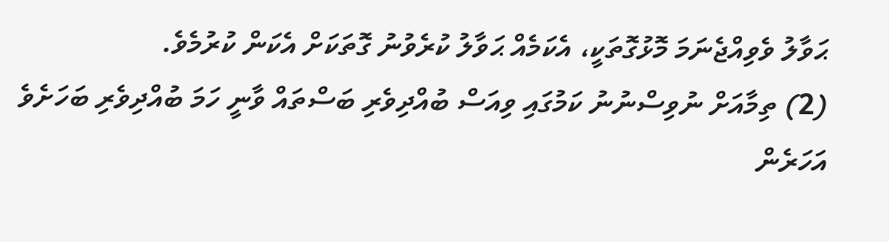ޙަވާލު ވެވިއްޖެނަމަ މޮޅުގޮތަކީ، އެކަމެއް ޙަވާލު ކުރެވުނު ގޮތަކަށް އެކަން ކުރުމެވެ.
(2) ތިމާއަށް ނުވިސްނުނު ކަމުގައި ވިއަސް ބުއްދިވެރި ބަސްތައް ވާނީ ހަމަ ބުއްދިވެރި ބަހަށެވެ
އަހަރެން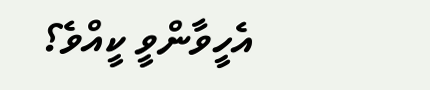އެހީވާންވީ ކީއްވެ؟